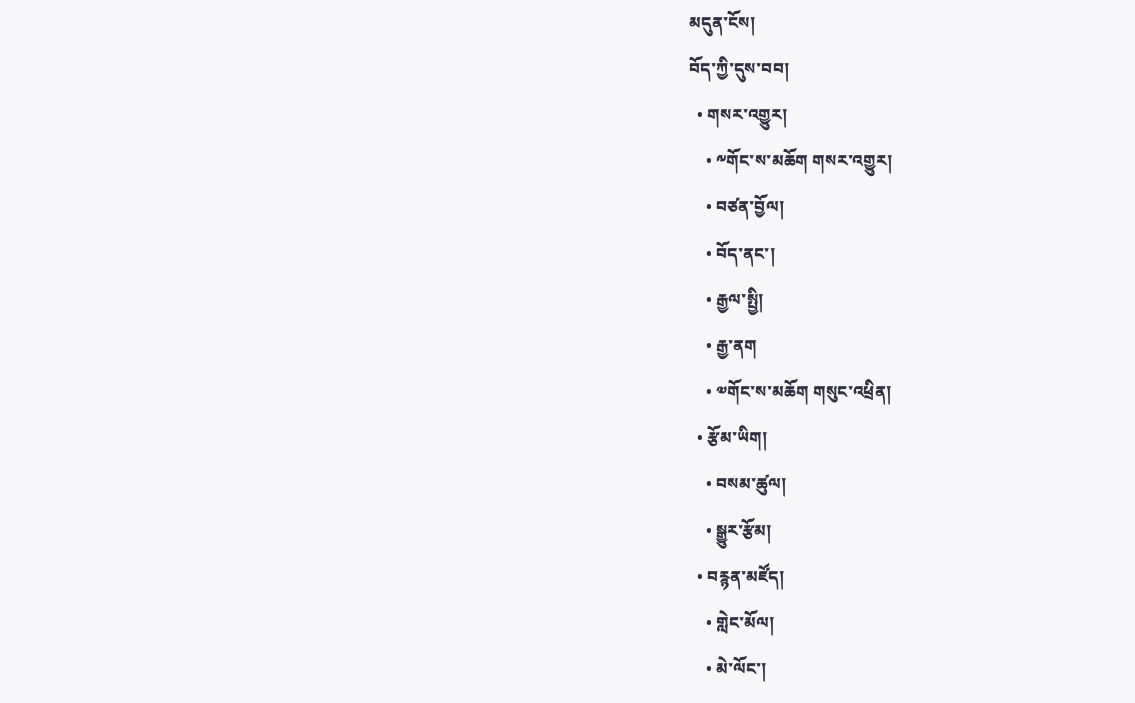མདུན་ངོས།
བོད་ཀྱི་དུས་བབ།
  • གསར་འགྱུར།
    • ༸གོང་ས་མཆོག གསར་འགྱུར།
    • བཙན་བྱོལ།
    • བོད་ནང་།
    • རྒྱལ་སྤྱི།
    • རྒྱ་ནག
    • ༧གོང་ས་མཆོག གསུང་འཕྲིན།
  • རྩོམ་ཡིག།
    • བསམ་ཚུལ།
    • སྒྱུར་རྩོམ།
  • བརྙན་མཛོད།
    • གླེང་མོལ།
    • མེ་ལོང་།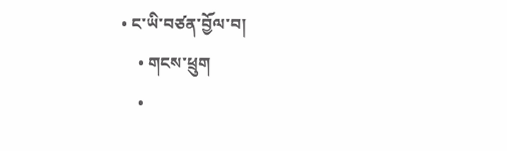• ང་ཡི་བཙན་བྱོལ་བ།
    • གངས་ཕྲུག
    •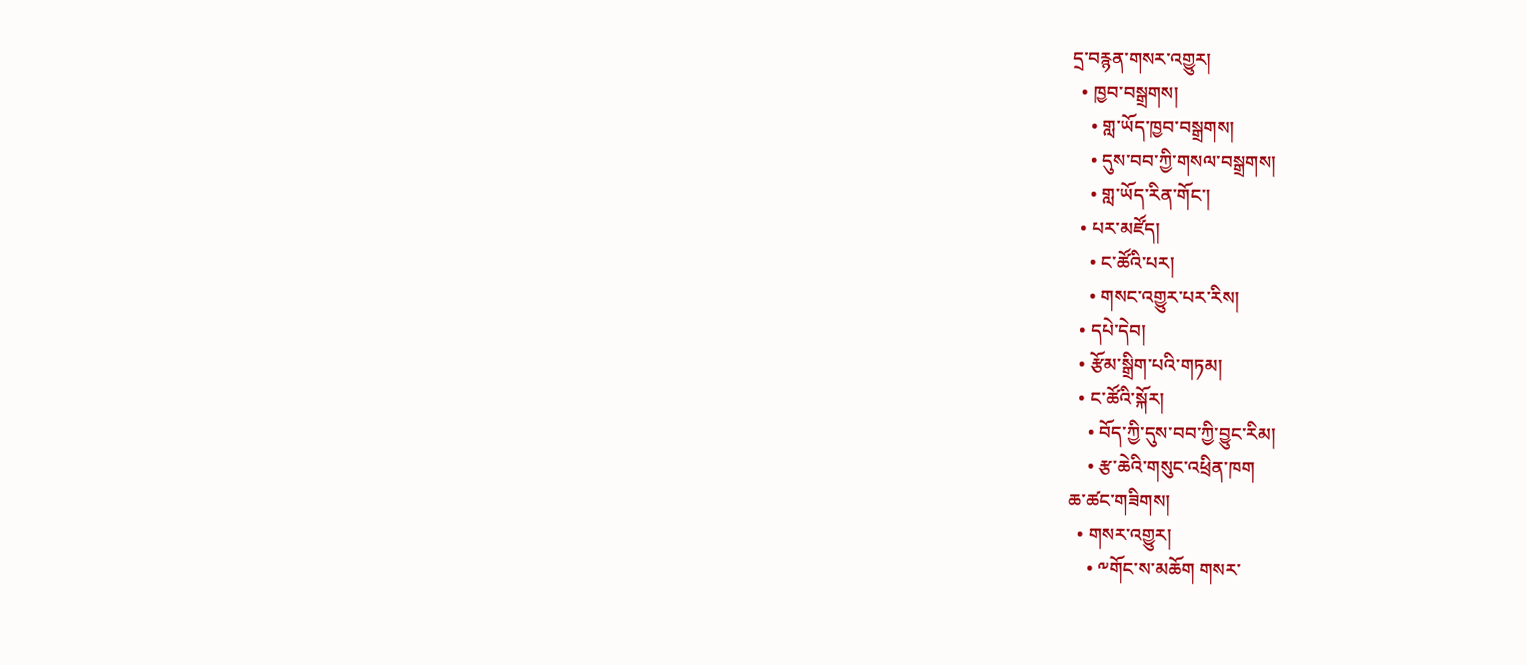དྲ་བརྙན་གསར་འགྱུར།
  • ཁྱབ་བསྒྲགས།
    • གླ་ཡོད་ཁྱབ་བསྒྲགས།
    • དུས་བབ་ཀྱི་གསལ་བསྒྲགས།
    • གླ་ཡོད་རིན་གོང་།
  • པར་མཛོད།
    • ང་ཚོའི་པར།
    • གསང་འགྱུར་པར་རིས།
  • དཔེ་དེབ།
  • རྩོམ་སྒྲིག་པའི་གཏམ།
  • ང་ཚོའི་སྐོར།
    • བོད་ཀྱི་དུས་བབ་ཀྱི་བྱུང་རིམ།
    • རྩ་ཆེའི་གསུང་འཕྲིན་ཁག
ཆ་ཚང་གཟིགས།
  • གསར་འགྱུར།
    • ༸གོང་ས་མཆོག གསར་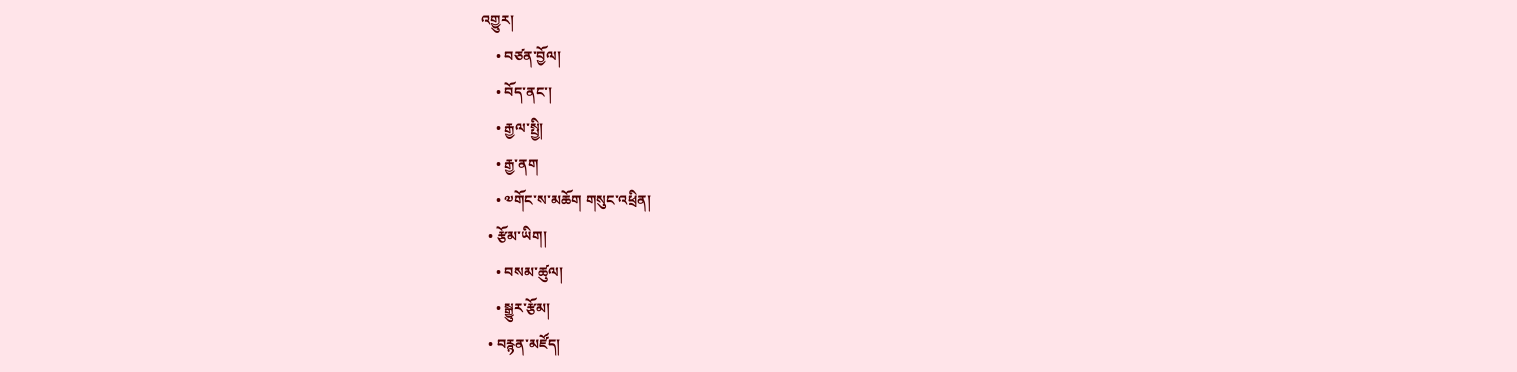འགྱུར།
    • བཙན་བྱོལ།
    • བོད་ནང་།
    • རྒྱལ་སྤྱི།
    • རྒྱ་ནག
    • ༧གོང་ས་མཆོག གསུང་འཕྲིན།
  • རྩོམ་ཡིག།
    • བསམ་ཚུལ།
    • སྒྱུར་རྩོམ།
  • བརྙན་མཛོད།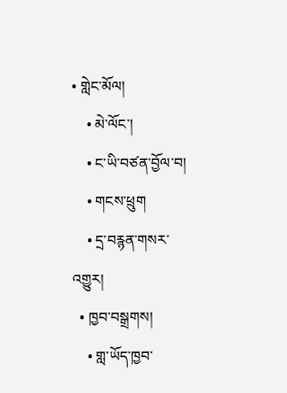• གླེང་མོལ།
    • མེ་ལོང་།
    • ང་ཡི་བཙན་བྱོལ་བ།
    • གངས་ཕྲུག
    • དྲ་བརྙན་གསར་འགྱུར།
  • ཁྱབ་བསྒྲགས།
    • གླ་ཡོད་ཁྱབ་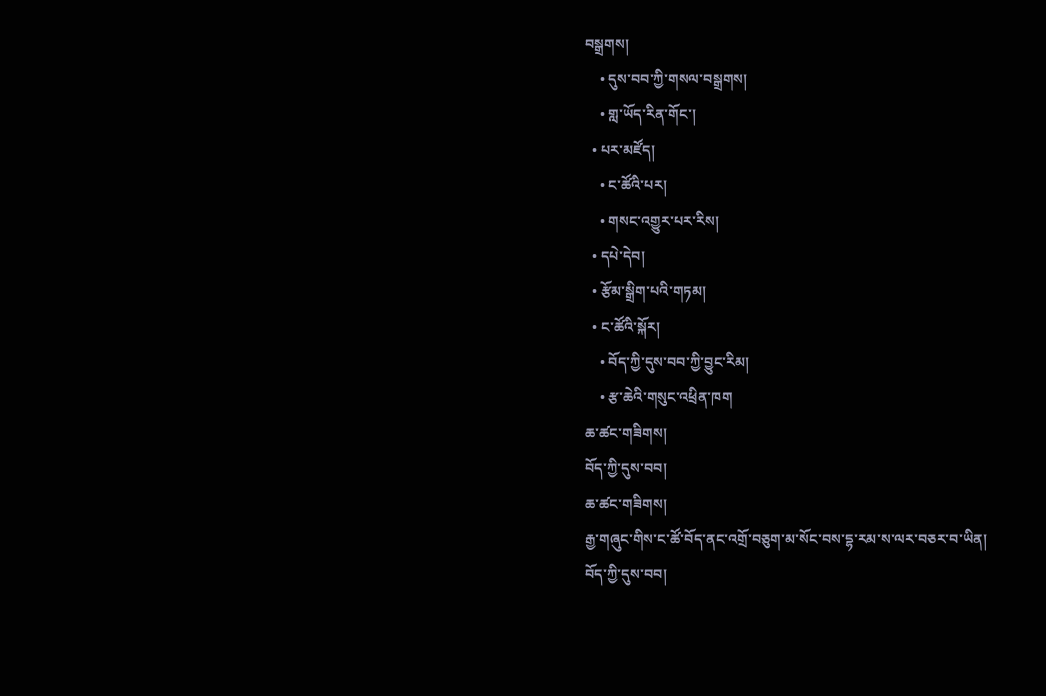བསྒྲགས།
    • དུས་བབ་ཀྱི་གསལ་བསྒྲགས།
    • གླ་ཡོད་རིན་གོང་།
  • པར་མཛོད།
    • ང་ཚོའི་པར།
    • གསང་འགྱུར་པར་རིས།
  • དཔེ་དེབ།
  • རྩོམ་སྒྲིག་པའི་གཏམ།
  • ང་ཚོའི་སྐོར།
    • བོད་ཀྱི་དུས་བབ་ཀྱི་བྱུང་རིམ།
    • རྩ་ཆེའི་གསུང་འཕྲིན་ཁག
ཆ་ཚང་གཟིགས།
བོད་ཀྱི་དུས་བབ།
ཆ་ཚང་གཟིགས།
རྒྱ་གཞུང་གིས་ང་ཚོ་བོད་ནང་འགྲོ་བཅུག་མ་སོང་བས་དྷ་རམ་ས་ལར་བཅར་བ་ཡིན།
བོད་ཀྱི་དུས་བབ།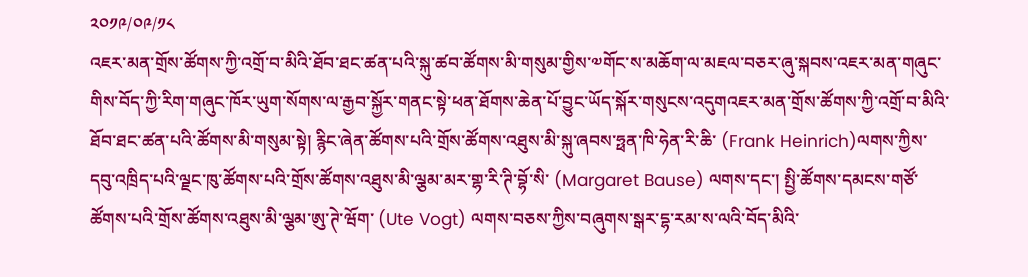༢༠༡༩/༠༩/༡༨
འཇར་མན་གྲོས་ཚོགས་ཀྱི་འགྲོ་བ་མིའི་ཐོབ་ཐང་ཚན་པའི་སྐུ་ཚབ་ཚོགས་མི་གསུམ་གྱིས་༧གོང་ས་མཆོག་ལ་མཇལ་བཅར་ཞུ་སྐབས་འཇར་མན་གཞུང་གིས་བོད་ཀྱི་རིག་གཞུང་ཁོར་ཡུག་སོགས་ལ་རྒྱབ་སྐྱོར་གནང་སྟེ་ཕན་ཐོགས་ཆེན་པོ་བྱུང་ཡོད་སྐོར་གསུངས་འདུགའཇར་མན་གྲོས་ཚོགས་ཀྱི་འགྲོ་བ་མིའི་ཐོབ་ཐང་ཚན་པའི་ཚོགས་མི་གསུམ་སྟེ། རྙིང་ཞེན་ཚོགས་པའི་གྲོས་ཚོགས་འཐུས་མི་སྐུ་ཞབས་ཧྥན་ཁི་ཧེན་རི་ཆི་ (Frank Heinrich)ལགས་ཀྱིས་དབུ་འཁྲིད་པའི་ལྗང་ཁུ་ཚོགས་པའི་གྲོས་ཚོགས་འཐུས་མི་ལྕམ་མར་གྷ་རི་ཊི་བྷོ་སི་ (Margaret Bause) ལགས་དང་། སྤྱི་ཚོགས་དམངས་གཙོ་ཚོགས་པའི་གྲོས་ཚོགས་འཐུས་མི་ལྕམ་ཨུ་ཊེ་ཝོག་ (Ute Vogt) ལགས་བཅས་ཀྱིས་བཞུགས་སྒར་དྷ་རམ་ས་ལའི་བོད་མིའི་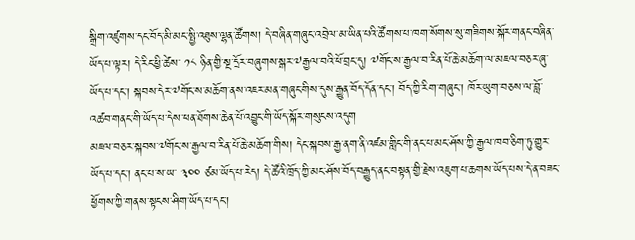སྒྲིག་འཛུགས་དང་བོད་མི་མང་སྤྱི་འཐུས་ལྷན་ཚོགས། དེ་བཞིན་གཞུང་འབྲེལ་མ་ཡིན་པའི་ཚོགས་པ་ཁག་སོགས་སུ་གཟིགས་སྐོར་གནང་བཞིན་ཡོད་པ་ལྟར། དེ་རིང་ཕྱི་ཚེས་ ༡༨ ཉིན་གྱི་སྔ་དྲོར་བཞུགས་སྒར་༧རྒྱལ་བའི་ཕོ་བྲང་དུ། ༧གོང་ས་རྒྱལ་བ་རིན་པོ་ཆེ་མཆོག་ལ་མཇལ་བཅར་ཞུ་ཡོད་པ་དང་། སྐབས་དེར་༧གོང་ས་མཆོག་ནས་འཇར་མན་གཞུང་གིས་དུས་རྒྱུན་བོད་དོན་དང་། བོད་ཀྱི་རིག་གཞུང་། ཁོར་ཡུག་བཅས་ལ་བློ་འཚབ་གནང་གི་ཡོད་པ་དེས་ཕན་ཐོགས་ཆེན་པོ་འབྱུང་གི་ཡོད་སྐོར་གསུངས་འདུག
མཇལ་བཅར་སྐབས་༧གོང་ས་རྒྱལ་བ་རིན་པོ་ཆེ་མཆོག་གིས། དེང་སྐབས་རྒྱ་ནག་ནི་འཛམ་གླིང་གི་ནང་པ་མང་ཤོས་ཀྱི་རྒྱལ་ཁབ་ཅིག་ཏུ་གྱུར་ཡོད་པ་དང་། ནང་པ་ས་ཡ་ ༣༠༠ ཙམ་ཡོད་པ་རེད། དེ་ཚོའི་ཁྲོད་ཀྱི་མང་ཤོས་བོད་བརྒྱུད་ནང་བསྟན་གྱི་རྗེས་འཇུག་པ་ཆགས་ཡོད་པས་དེ་ན་བཟང་ཕྱོགས་ཀྱི་གནས་སྟངས་ཤིག་ཡོད་པ་དང་།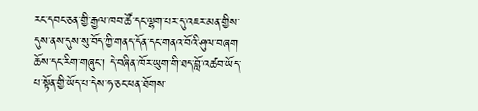རང་དབང་ཅན་གྱི་རྒྱལ་ཁབ་ཚོ་དང་ལྷག་པར་དུ་འཇར་མན་གྱིས་དུས་ནས་དུས་སུ་བོད་ཀྱི་གནད་དོན་དང་གནའ་བོའི་ཤུལ་བཞག ཆོས་དང་རིག་གཞུང་། དེ་བཞིན་ཁོར་ཡུག་གི་ཐད་བློ་འཚབ་ཡོད་པ་སྟོན་གྱི་ཡོད་པ་དེས་ཧ་ཅང་ཕན་ཐོགས་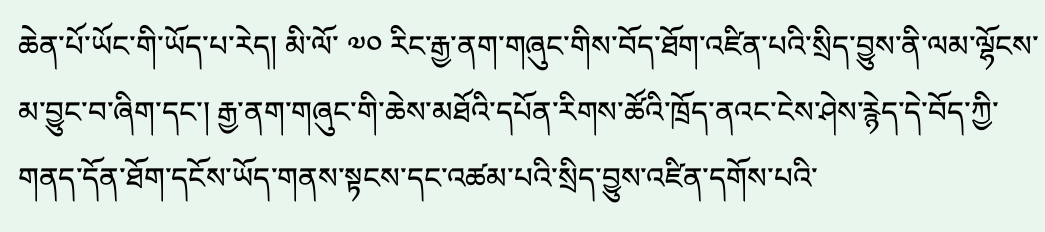ཆེན་པོ་ཡོང་གི་ཡོད་པ་རེད། མི་ལོ་ ༧༠ རིང་རྒྱ་ནག་གཞུང་གིས་བོད་ཐོག་འཛིན་པའི་སྲིད་བྱུས་ནི་ལམ་ལྷོངས་མ་བྱུང་བ་ཞིག་དང་། རྒྱ་ནག་གཞུང་གི་ཆེས་མཐོའི་དཔོན་རིགས་ཚོའི་ཁྲོད་ནའང་ངེས་ཤེས་རྙེད་དེ་བོད་ཀྱི་གནད་དོན་ཐོག་དངོས་ཡོད་གནས་སྟངས་དང་འཚམ་པའི་སྲིད་བྱུས་འཛིན་དགོས་པའི་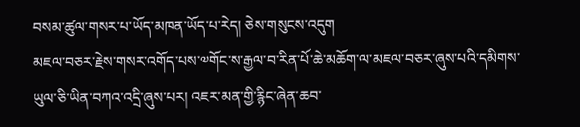བསམ་ཚུལ་གསར་པ་ཡོད་མཁན་ཡོད་པ་རེད། ཅེས་གསུངས་འདུག
མཇལ་བཅར་རྗེས་གསར་འགོད་པས་༧གོང་ས་རྒྱལ་བ་རིན་པོ་ཆེ་མཆོག་ལ་མཇལ་བཅར་ཞུས་པའི་དམིགས་ཡུལ་ཅི་ཡིན་བཀའ་འདྲི་ཞུས་པར། འཇར་མན་གྱི་རྙིང་ཞེན་ཆབ་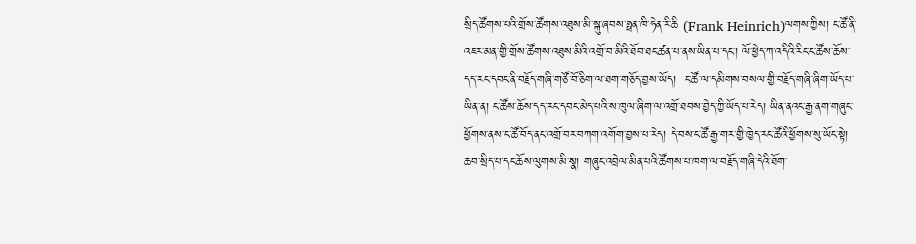སྲིད་ཚོགས་པའི་གྲོས་ཚོགས་འཐུས་མི་སྐུ་ཞབས་ཧྥན་ཁི་ཧེན་རི་ཆི (Frank Heinrich)ལགས་ཀྱིས། ང་ཚོ་ནི་འཇར་མན་གྱི་གྲོས་ཚོགས་འཐུས་མིའི་འགྲོ་བ་མིའི་ཐོབ་ཐང་ཚན་པ་ནས་ཡིན་པ་དང་། ལོ་ཕྱེད་ཀ་འདིའི་རིང་ང་ཚོས་ཆོས་དད་རང་དབང་ནི་བརྗོད་གཞི་གཙོ་བོ་ཅིག་ལ་ཐག་གཅོད་བྱས་ཡོད།  ང་ཚོ་ལ་དམིགས་བསལ་གྱི་བརྗོད་གཞི་ཞིག་ཡོད་པ་ཡིན་ན། ང་ཚོས་ཆོས་དད་རང་དབང་མེད་པའི་ས་ཁུལ་ཞིག་ལ་འགྲོ་ཐབས་བྱེད་ཀྱི་ཡོད་པ་རེད། ཡིན་ནའང་རྒྱ་ནག་གཞུང་ཕྱོགས་ནས་ང་ཚོ་བོད་ནང་འགྲོ་བར་བཀག་འགོག་བྱས་པ་རེད། དེ་བས་ང་ཚོ་རྒྱ་གར་གྱི་ཁྱེད་རང་ཚོའི་ཕྱོགས་སུ་ཡོང་སྟེ། ཆབ་སྲིད་པ་དང་ཆོས་ལུགས་མི་སྣ། གཞུང་འབྲེལ་མིན་པའི་ཚོགས་པ་ཁག་ལ་བརྗོད་གཞི་དེའི་ཐོག་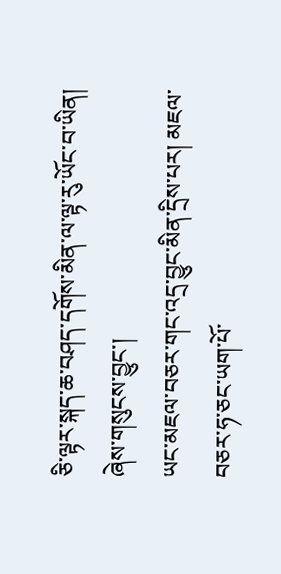ཅི་ལྟར་སྐད་ཆ་བཤད་དགོས་མིན་ལ་ལྟ་རུ་ཡོང་བ་ཡིན། ཞེས་གསུངས་བྱུང་།
ཡང་མཇལ་བཅར་གང་འདྲ་བྱུང་མིན་དྲིས་པར། མཇལ་བཅར་ཧ་ཅང་ཡག་པོ་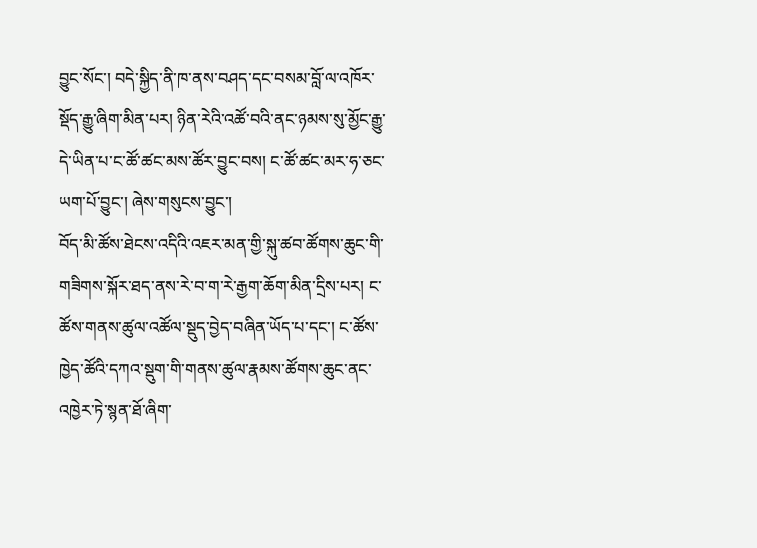བྱུང་སོང་། བདེ་སྐྱིད་ནི་ཁ་ནས་བཤད་དང་བསམ་བློ་ལ་འཁོར་སྡོད་རྒྱུ་ཞིག་མིན་པར། ཉིན་རེའི་འཚོ་བའི་ནང་ཉམས་སུ་མྱོང་རྒྱུ་དེ་ཡིན་པ་ང་ཚོ་ཚང་མས་ཚོར་བྱུང་བས། ང་ཚོ་ཚང་མར་ཧ་ཅང་ཡག་པོ་བྱུང་། ཞེས་གསུངས་བྱུང་།
བོད་མི་ཚོས་ཐེངས་འདིའི་འཇར་མན་གྱི་སྐུ་ཚབ་ཚོགས་ཆུང་གི་གཟིགས་སྐོར་ཐད་ནས་རེ་བ་ག་རེ་རྒྱག་ཆོག་མིན་དྲིས་པར། ང་ཚོས་གནས་ཚུལ་འཚོལ་སྡུད་བྱེད་བཞིན་ཡོད་པ་དང་། ང་ཚོས་ཁྱེད་ཚོའི་དཀའ་སྡུག་གི་གནས་ཚུལ་རྣམས་ཚོགས་ཆུང་ནང་འཁྱེར་ཏེ་སྙན་ཐོ་ཞིག་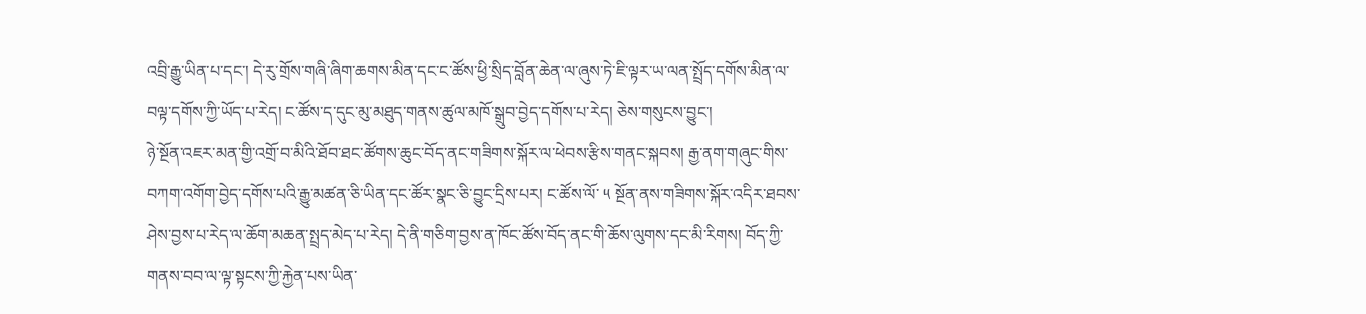འབྲི་རྒྱུ་ཡིན་པ་དང་། དེ་རུ་གྲོས་གཞི་ཞིག་ཆགས་མིན་དང་ང་ཚོས་ཕྱི་སྲིད་བློན་ཆེན་ལ་ཞུས་ཏེ་ཇི་ལྟར་ཡ་ལན་སྤྲོད་དགོས་མིན་ལ་བལྟ་དགོས་ཀྱི་ཡོད་པ་རེད། ང་ཚོས་ད་དུང་མུ་མཐུད་གནས་ཚུལ་མཁོ་སྒྲུབ་བྱེད་དགོས་པ་རེད། ཅེས་གསུངས་བྱུང་།
ཉེ་སྔོན་འཇར་མན་གྱི་འགྲོ་བ་མིའི་ཐོབ་ཐང་ཚོགས་ཆུང་བོད་ནང་གཟིགས་སྐོར་ལ་ཕེབས་རྩིས་གནང་སྐབས། རྒྱ་ནག་གཞུང་གིས་བཀག་འགོག་བྱེད་དགོས་པའི་རྒྱུ་མཚན་ཅི་ཡིན་དང་ཚོར་སྣང་ཅི་བྱུང་དྲིས་པར། ང་ཚོས་ལོ་ ༥ སྔོན་ནས་གཟིགས་སྐོར་འདིར་ཐབས་ཤེས་བྱས་པ་རེད་ལ་ཆོག་མཆན་སྤྲད་མེད་པ་རེད། དེ་ནི་གཅིག་བྱས་ན་ཁོང་ཚོས་བོད་ནང་གི་ཆོས་ལུགས་དང་མི་རིགས། བོད་ཀྱི་གནས་བབ་ལ་ལྟ་སྟངས་ཀྱི་རྐྱེན་པས་ཡིན་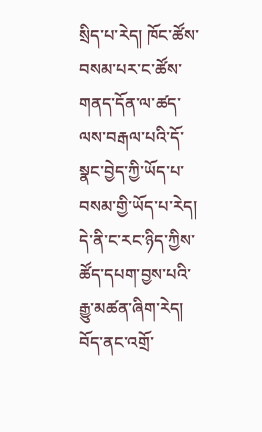སྲིད་པ་རེད། ཁོང་ཚོས་བསམ་པར་ང་ཚོས་གནད་དོན་ལ་ཚད་ལས་བརྒལ་པའི་དོ་སྣང་བྱེད་ཀྱི་ཡོད་པ་བསམ་གྱི་ཡོད་པ་རེད། དེ་ནི་ང་རང་ཉིད་ཀྱིས་ཚོད་དཔག་བྱས་པའི་རྒྱུ་མཚན་ཞིག་རེད། བོད་ནང་འགྲོ་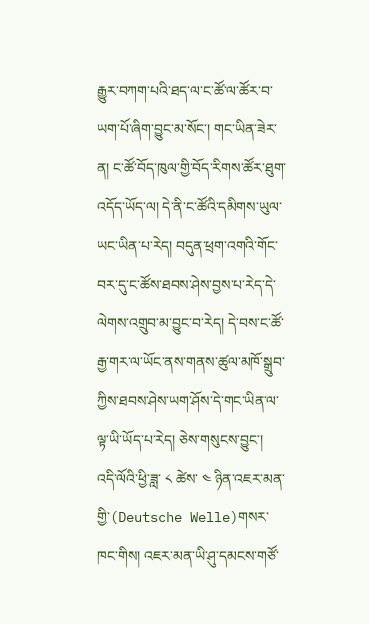རྒྱུར་བཀག་པའི་ཐད་ལ་ང་ཚོ་ལ་ཚོར་བ་ཡག་པོ་ཞིག་བྱུང་མ་སོང་། གང་ཡིན་ཟེར་ན། ང་ཚོ་བོད་ཁུལ་གྱི་བོད་རིགས་ཚོར་ཐུག་འདོད་ཡོད་ལ། དེ་ནི་ང་ཚོའི་དམིགས་ཡུལ་ཡང་ཡིན་པ་རེད། བདུན་ཕྲག་འགའི་གོང་བར་དུ་ང་ཚོས་ཐབས་ཤེས་བྱས་པ་རེད་དེ་ལེགས་འགྲུབ་མ་བྱུང་བ་རེད། དེ་བས་ང་ཚོ་རྒྱ་གར་ལ་ཡོང་ནས་གནས་ཚུལ་མཁོ་སྒྲུབ་ཀྱིས་ཐབས་ཤེས་ཡག་ཤོས་དེ་གང་ཡིན་ལ་ལྟ་ཡི་ཡོད་པ་རེད། ཅེས་གསུངས་བྱུང་།
འདི་ལོའི་ཕྱི་ཟླ་ ༨ ཚེས་ ༤ ཉིན་འཇར་མན་གྱི་(Deutsche Welle)གསར་ཁང་གིས། འཇར་མན་ཡི་ཤུ་དམངས་གཙོ་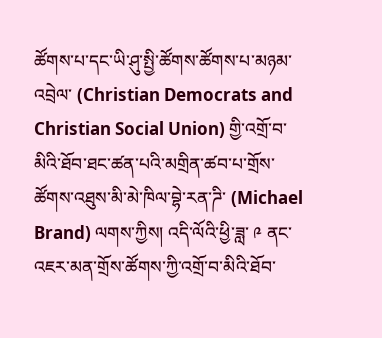ཚོགས་པ་དང་ཡི་ཤུ་སྤྱི་ཚོགས་ཚོགས་པ་མཉམ་འབྲེལ་ (Christian Democrats and Christian Social Union) གྱི་འགྲོ་བ་མིའི་ཐོབ་ཐང་ཚན་པའི་མགྲིན་ཚབ་པ་གྲོས་ཚོགས་འཐུས་མི་མེ་ཁིལ་བྷེ་རན་ཌི་ (Michael Brand) ལགས་ཀྱིས། འདི་ལོའི་ཕྱི་ཟླ་ ༩ ནང་འཇར་མན་གྲོས་ཚོགས་ཀྱི་འགྲོ་བ་མིའི་ཐོབ་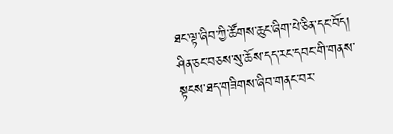ཐང་ལྟ་ཞིབ་ཀྱི་ཚོགས་ཆུང་ཞིག་པེ་ཅིན་དང་བོད། ཤིན་ཅང་བཅས་སུ་ཆོས་དད་རང་དབང་གི་གནས་སྟངས་ཐད་གཟིགས་ཞིབ་གནང་བར་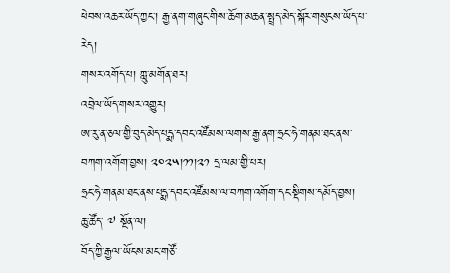ཕེབས་འཆར་ཡོད་ཀྱང་། རྒྱ་ནག་གཞུང་གིས་ཆོག་མཆན་སྤྲད་མེད་སྐོར་གསུངས་ཡོད་པ་རེད།
གསར་འགོད་པ། ཀླུ་མགོན་ཐར།
འབྲེལ་ཡོད་གསར་འགྱུར།
ཨ་རུ་ན་ཅལ་གྱི་བུད་མེད་པདྨ་དབང་འཛོམས་ལགས་རྒྱ་ནག་ཧྲང་ཧེ་གནམ་ཐང་ནས་བཀག་འགོག་བྱས། ༢༠༢༥།༡༡།༢༡ དྲ་ལམ་གྱི་པར།
ཧྲང་ཧེ་གནམ་ཐང་ནས་པདྨ་དབང་འཛོམས་ལ་བཀག་འགོག་དང་སྡིགས་དམོད་བྱས།
ཆུ་ཚོད་ ༧ སྔོན་ལ།
བོད་ཀྱི་རྒྱལ་ཡོངས་མང་གཙོ་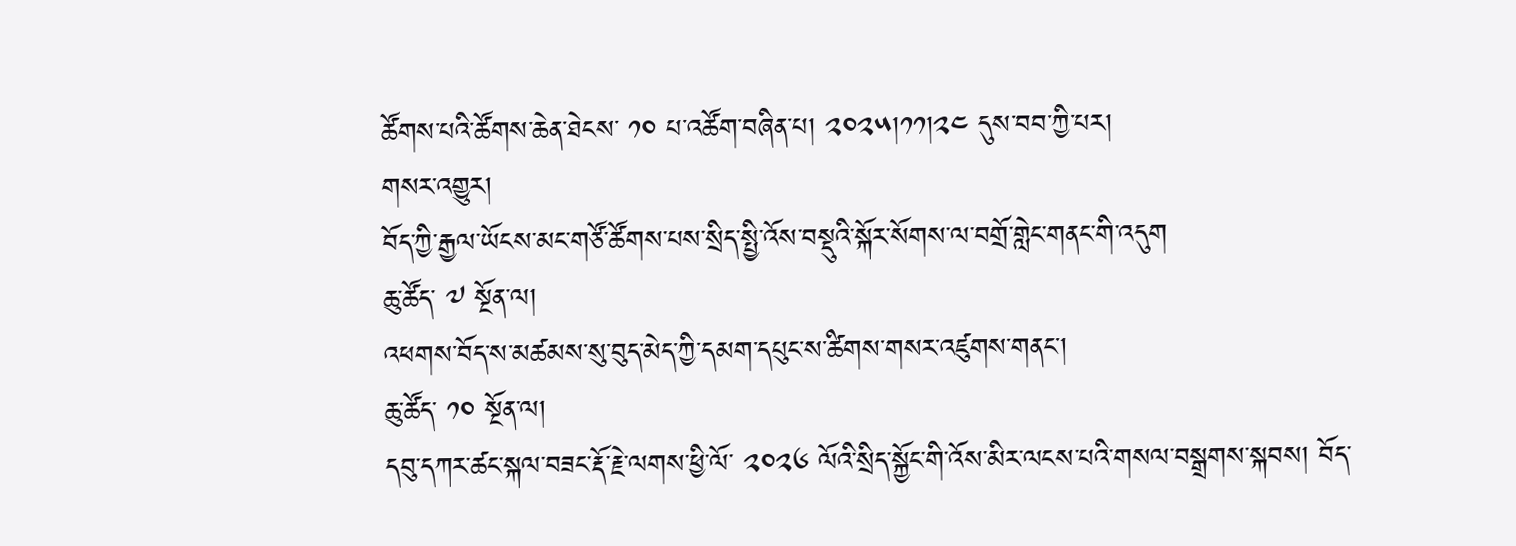ཚོགས་པའི་ཚོགས་ཆེན་ཐེངས་ ༡༠ པ་འཚོག་བཞིན་པ། ༢༠༢༥།༡༡།༢༤ དུས་བབ་ཀྱི་པར།
གསར་འགྱུར།
བོད་ཀྱི་རྒྱལ་ཡོངས་མང་གཙོ་ཚོགས་པས་སྲིད་སྤྱི་འོས་བསྡུའི་སྐོར་སོགས་ལ་བགྲོ་གླེང་གནང་གི་འདུག
ཆུ་ཚོད་ ༧ སྔོན་ལ།
འཕགས་བོད་ས་མཚམས་སུ་བུད་མེད་ཀྱི་དམག་དཔུང་ས་ཚིགས་གསར་འཛུགས་གནང་།
ཆུ་ཚོད་ ༡༠ སྔོན་ལ།
དབུ་དཀར་ཚང་སྐལ་བཟང་རྡོ་རྗེ་ལགས་ཕྱི་ལོ་ ༢༠༢༦ ལོའི་སྲིད་སྐྱོང་གི་འོས་མིར་ལངས་པའི་གསལ་བསྒྲགས་སྐབས། བོད་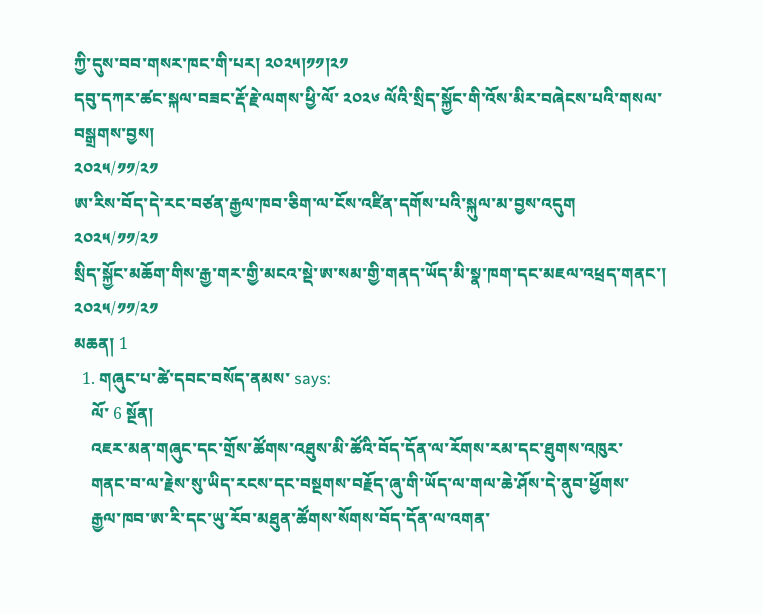ཀྱི་དུས་བབ་གསར་ཁང་གི་པར། ༢༠༢༥།༡༡།༢༡
དབུ་དཀར་ཚང་སྐལ་བཟང་རྡོ་རྗེ་ལགས་ཕྱི་ལོ་ ༢༠༢༦ ལོའི་སྲིད་སྐྱོང་གི་འོས་མིར་བཞེངས་པའི་གསལ་བསྒྲགས་བྱས།
༢༠༢༥/༡༡/༢༡
ཨ་རིས་བོད་དེ་རང་བཙན་རྒྱལ་ཁབ་ཅིག་ལ་ངོས་འཛིན་དགོས་པའི་སྐུལ་མ་བྱས་འདུག
༢༠༢༥/༡༡/༢༡
སྲིད་སྐྱོང་མཆོག་གིས་རྒྱ་གར་གྱི་མངའ་སྡེ་ཨ་སམ་གྱི་གནད་ཡོད་མི་སྣ་ཁག་དང་མཇལ་འཕྲད་གནང་།
༢༠༢༥/༡༡/༢༡
མཆན། 1
  1. གཞུང་པ་ཚེ་དབང་བསོད་ནམས་ says:
    ལོ་ 6 སྔོན།
    འཇར་མན་གཞུང་དང་གྲོས་ཚོགས་འཐུས་མི་ཚོའི་བོད་དོན་ལ་རོགས་རམ་དང་ཐུགས་འཁུར་
    གནང་བ་ལ་རྗེས་སུ་ཡིད་རངས་དང་བསྔགས་བརྗོད་ཞུ་གི་ཡོད་ལ་གལ་ཆེ་ཤོས་དེ་ནུབ་ཕྱོགས་
    རྒྱལ་ཁབ་ཨ་རི་དང་ཡུ་རོབ་མཐུན་ཚོགས་སོགས་བོད་དོན་ལ་འགན་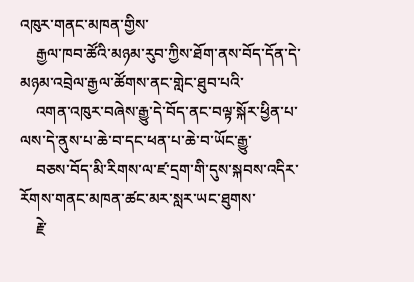འཁུར་གནང་མཁན་གྱིས་
    རྒྱལ་ཁབ་ཚོའི་མཉམ་རུབ་ཀྱིས་ཐོག་ནས་བོད་དོན་དེ་མཉམ་འབྲེལ་རྒྱལ་ཚོགས་ནང་གླེང་ཐུབ་པའི་
    འགན་འཁུར་བཞེས་རྒྱུ་དེ་བོད་ནང་བལྟ་སྐོར་ཕྱིན་པ་ལས་དེ་ནུས་པ་ཆེ་བ་དང་ཕན་པ་ཆེ་བ་ཡོང་རྒྱུ་
    བཅས་བོད་མི་རིགས་ལ་ཛ་དྲག་གི་དུས་སྐབས་འདིར་རོགས་གནང་མཁན་ཚང་མར་སླར་ཡང་ཐུགས་
    རྗེ་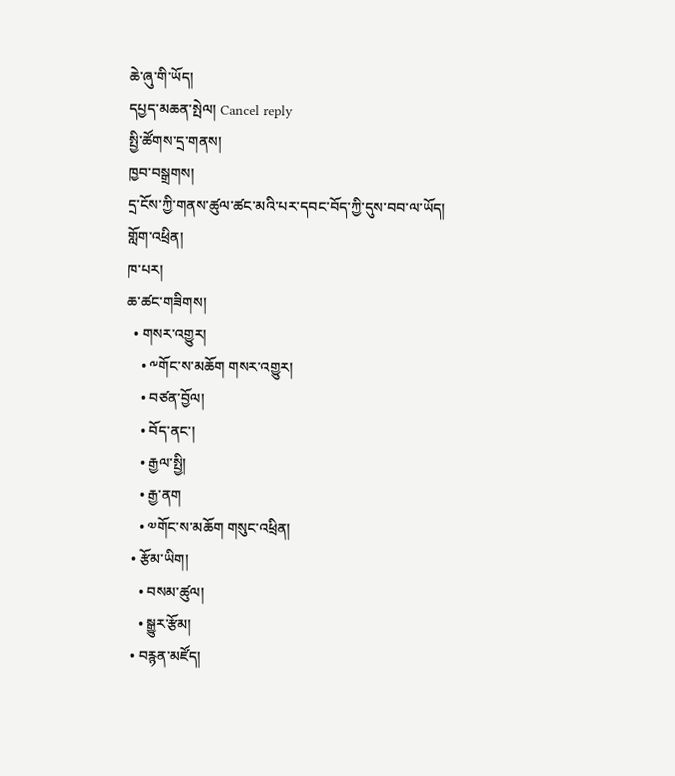ཆེ་ཞུ་གི་ཡོད།
དཔྱད་མཆན་སྤེལ། Cancel reply
སྤྱི་ཚོགས་དྲ་གནས།
ཁྱབ་བསྒྲགས།
དྲ་ངོས་ཀྱི་གནས་ཚུལ་ཚང་མའི་པར་དབང་བོད་ཀྱི་དུས་བབ་ལ་ཡོད།
གློག་འཕྲིན།
ཁ་པར།
ཆ་ཚང་གཟིགས།
  • གསར་འགྱུར།
    • ༸གོང་ས་མཆོག གསར་འགྱུར།
    • བཙན་བྱོལ།
    • བོད་ནང་།
    • རྒྱལ་སྤྱི།
    • རྒྱ་ནག
    • ༧གོང་ས་མཆོག གསུང་འཕྲིན།
  • རྩོམ་ཡིག།
    • བསམ་ཚུལ།
    • སྒྱུར་རྩོམ།
  • བརྙན་མཛོད།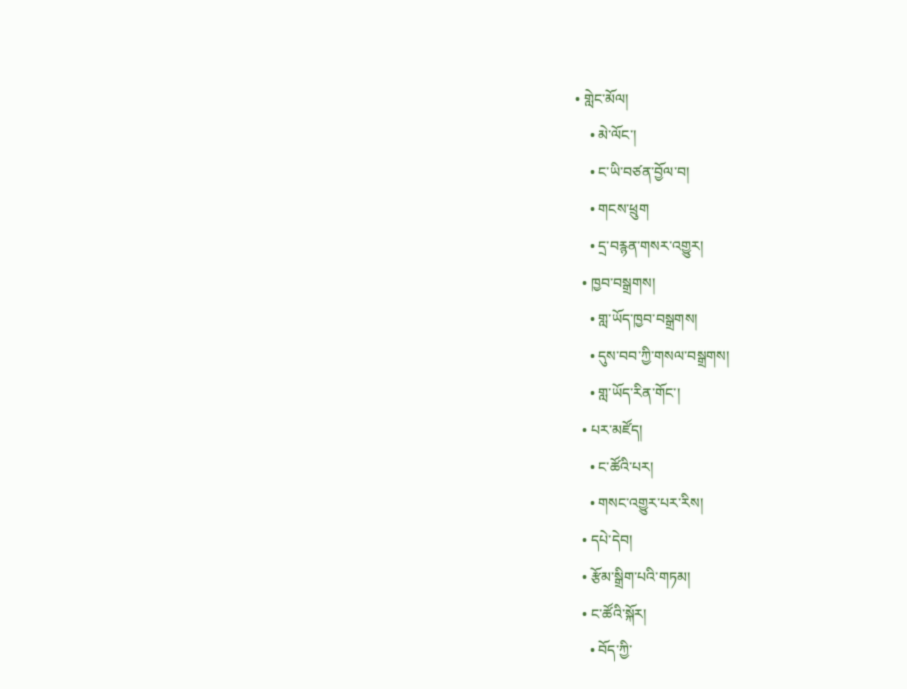• གླེང་མོལ།
    • མེ་ལོང་།
    • ང་ཡི་བཙན་བྱོལ་བ།
    • གངས་ཕྲུག
    • དྲ་བརྙན་གསར་འགྱུར།
  • ཁྱབ་བསྒྲགས།
    • གླ་ཡོད་ཁྱབ་བསྒྲགས།
    • དུས་བབ་ཀྱི་གསལ་བསྒྲགས།
    • གླ་ཡོད་རིན་གོང་།
  • པར་མཛོད།
    • ང་ཚོའི་པར།
    • གསང་འགྱུར་པར་རིས།
  • དཔེ་དེབ།
  • རྩོམ་སྒྲིག་པའི་གཏམ།
  • ང་ཚོའི་སྐོར།
    • བོད་ཀྱི་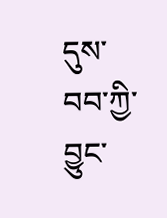དུས་བབ་ཀྱི་བྱུང་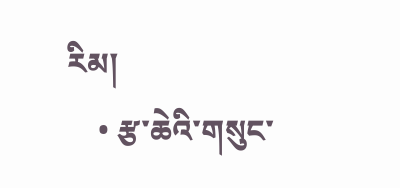རིམ།
    • རྩ་ཆེའི་གསུང་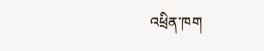འཕྲིན་ཁག